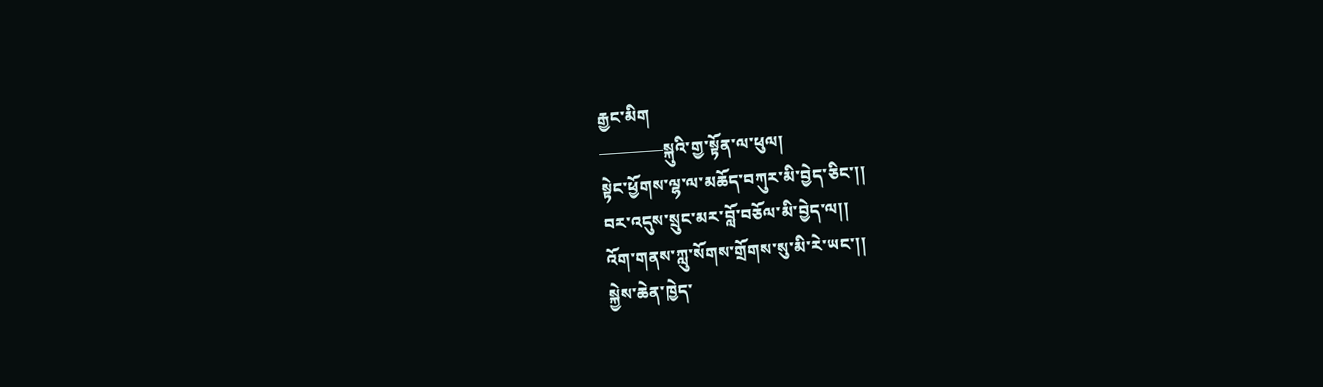རྒྱང་མིག
————སྐུའི་གྱ་སྟོན་ལ་ཕུལ།
སྟེང་ཕྱོགས་ལྷ་ལ་མཆོད་བཀུར་མི་བྱེད་ཅིང་།།
བར་འདུས་སྲུང་མར་བློ་བཅོལ་མི་བྱེད་ལ།།
འོག་གནས་ཀླུ་སོགས་གྲོགས་སུ་མི་རེ་ཡང་།།
སྐྱེས་ཆེན་ཁྱེད་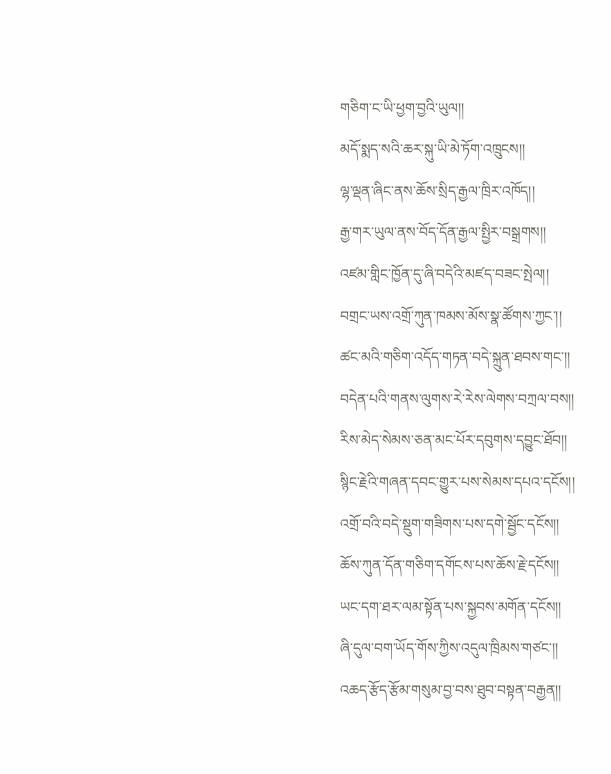གཅིག་ང་ཡི་ཕྱག་བྱའི་ཡུལ།།
མདོ་སྨད་སའི་ཆར་སྐུ་ཡི་མེ་ཏོག་འཁྲུངས།།
ལྷ་ལྡན་ཞིང་ནས་ཆོས་སྲིད་རྒྱལ་ཁྲིར་འཁོད།།
རྒྱ་གར་ཡུལ་ནས་བོད་དོན་རྒྱལ་སྤྱིར་བསྒྲགས།།
འཛམ་གླིང་ཁྱོན་དུ་ཞི་བདེའི་མཛད་བཟང་སྤེལ།།
བགྲང་ཡས་འགྲོ་ཀུན་ཁམས་མོས་སྣ་ཚོགས་ཀྱང་།།
ཚང་མའི་གཅིག་འདོད་གཏན་བདེ་སྐྲུན་ཐབས་གང་།།
བདེན་པའི་གནས་ལུགས་རེ་རེས་ལེགས་བཀྲལ་བས།།
རིས་མེད་སེམས་ཅན་མང་པོར་དབུགས་དབྱུང་ཐོབ།།
སྙིང་རྗེའི་གཞན་དབང་གྱུར་པས་སེམས་དཔའ་དངོས།།
འགྲོ་བའི་བདེ་སྡུག་གཟིགས་པས་དགེ་སྦྱོང་དངོས།།
ཆོས་ཀུན་དོན་གཅིག་དགོངས་པས་ཆོས་རྗེ་དངོས།།
ཡང་དག་ཐར་ལམ་སྟོན་པས་སྐྱབས་མགོན་དངོས།།
ཞི་དུལ་བག་ཡོད་གོས་ཀྱིས་འདུལ་ཁྲིམས་གཙང་།།
འཆད་རྩོད་རྩོམ་གསུམ་བྱ་བས་ཐུབ་བསྟན་བརྒྱན།།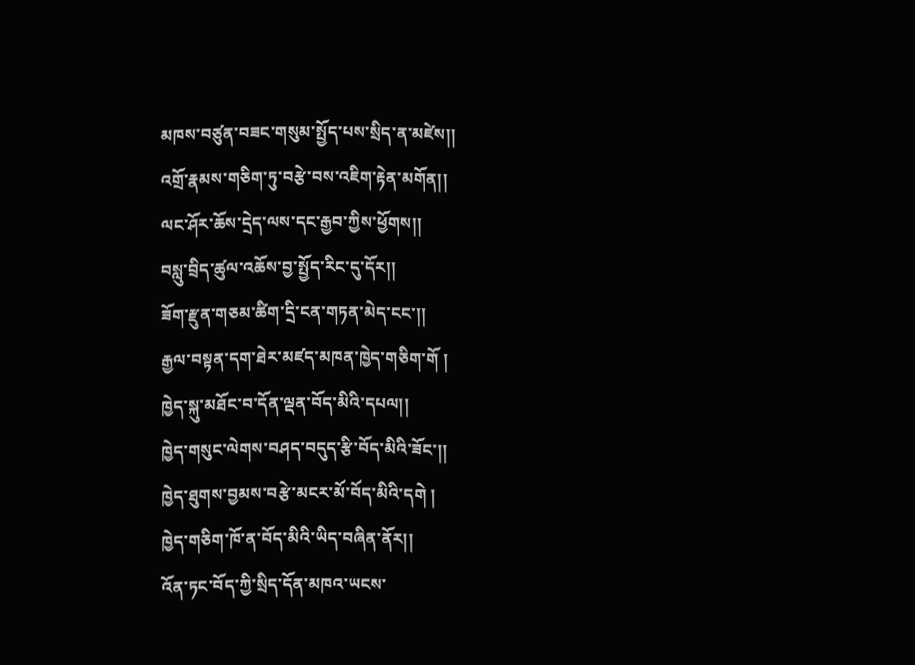མཁས་བཙུན་བཟང་གསུམ་སྤྱོད་པས་སྲིད་ན་མཛེས།།
འགྲོ་རྣམས་གཅིག་ཏུ་བརྩེ་བས་འཇིག་རྟེན་མགོན།།
ལང་ཤོར་ཆོས་དྲེད་ལས་དང་རྒྱབ་ཀྱིས་ཕྱོགས།།
བསླུ་བྲིད་ཚུལ་འཆོས་བྱ་སྤྱོད་རིང་དུ་དོར།།
ཟོག་རྫུན་གཅམ་ཚིག་དྲི་ངན་གཏན་མེད་ངང་།།
རྒྱལ་བསྟན་དག་ཐེར་མཛད་མཁན་ཁྱེད་གཅིག་གོ །
ཁྱེད་སྐུ་མཐོང་བ་དོན་ལྡན་བོད་མིའི་དཔལ།།
ཁྱེད་གསུང་ལེགས་བཤད་བདུད་རྩི་བོད་མིའི་ཟོང་།།
ཁྱེད་ཐུགས་བྱམས་བརྩེ་མངར་མོ་བོད་མིའི་དགེ །
ཁྱེད་གཅིག་ཁོ་ན་བོད་མིའི་ཡིད་བཞིན་ནོར།།
འོན་ཏང་བོད་ཀྱི་སྲིད་དོན་མཁའ་ཡངས་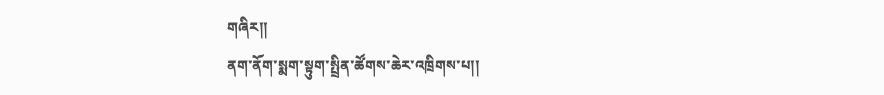གཞིར།།
ནག་ནོག་སྨག་སྟུག་སྤྲིན་ཚོགས་ཆེར་འཁྲིགས་པ།།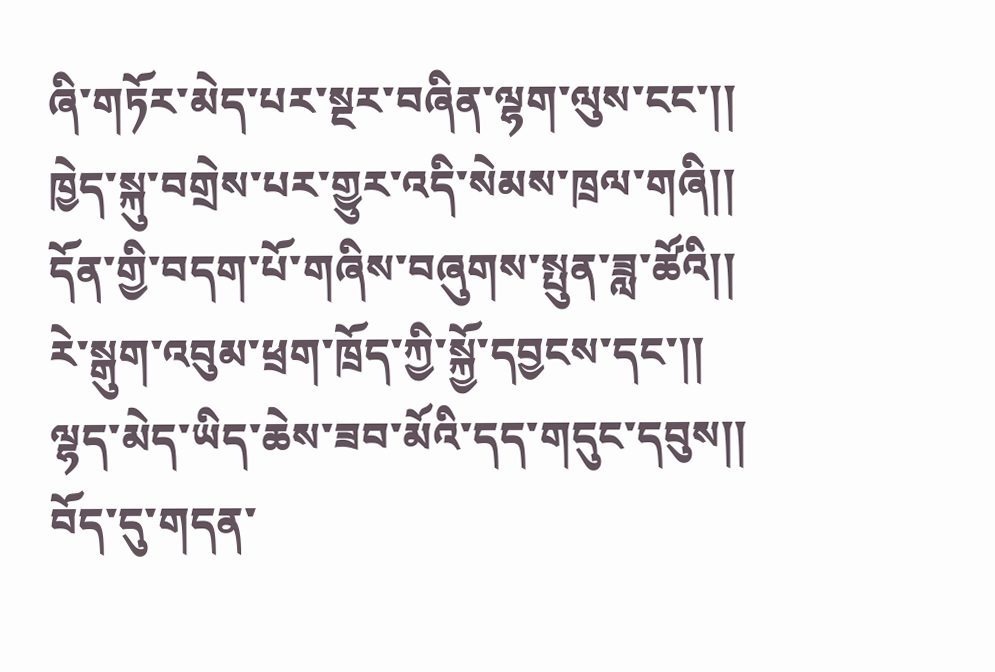ཞི་གཏོར་མེད་པར་སྔར་བཞིན་ལྷག་ལུས་ངང་།།
ཁྱེད་སྐུ་བགྲེས་པར་གྱུར་འདི་སེམས་ཁྲལ་གཞི།།
དོན་གྱི་བདག་པོ་གཞིས་བཞུགས་སྤུན་ཟླ་ཚོའི།།
རེ་སྒུག་འབུམ་ཕྲག་ཁྲོད་ཀྱི་སྐྱོ་དབྱངས་དང་།།
ལྷད་མེད་ཡིད་ཆེས་ཟབ་མོའི་དད་གདུང་དབུས།།
བོད་དུ་གདན་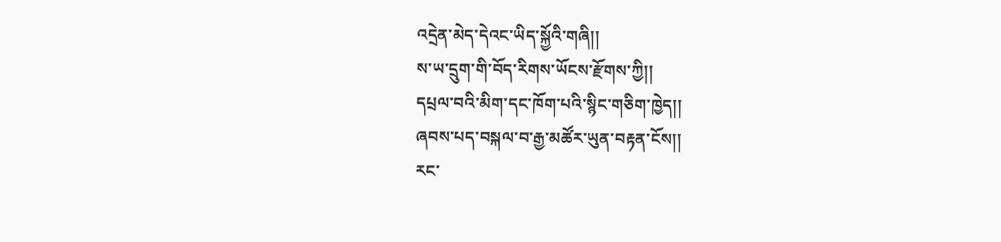འདྲེན་མེད་དེའང་ཡིད་སྐྱོའི་གཞི།།
ས་ཡ་དྲུག་གི་བོད་རིགས་ཡོངས་རྫོགས་ཀྱི།།
དཔྲལ་བའི་མིག་དང་ཁོག་པའི་སྙིང་གཅིག་ཁྱེད།།
ཞབས་པད་བསྐལ་བ་རྒྱ་མཚོར་ཡུན་བརྟན་ངོས།།
རང་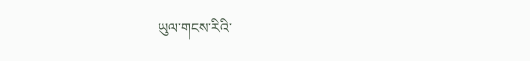ཡུལ་གངས་རིའི་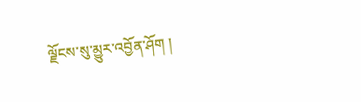ལྗོངས་སུ་མྱུར་འབྱོན་ཤོག །